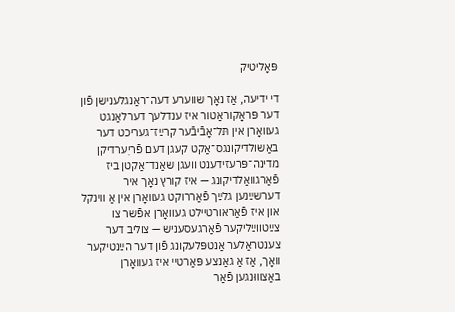פּאָליטיק

די ידיעה, אַז נאָך שווערע דעה־ראַנגלענישן פֿון דער פּראָקוראַטור איז ענדלעך דערלאַנגט געוואָרן אין תּל־אָבֿיבֿער קרײַז־געריכט דער באַשולדיקונגס־אַקט קעגן דעם פֿריִערדיקן מדינה־פּרעזידענט וועגן שאַנד־אַקטן ביז פֿאַרגוואַלדיקונג — איז קורץ נאָך איר דערשײַנען גלײַך פֿאַררוקט געוואָרן אין אַ ווינקל און איז פֿאַראורטיילט געוואָרן אפֿשר צו צײַטווײַליקער פֿאַרגעסעניש — צוליב דער צענטראַלער אַנטפּלעקונג פֿון דער הײַנטיקער וואָך, אַז אַ גאַנצע פּאַרטיי איז געוואָרן באַצוווּנגען פֿאַר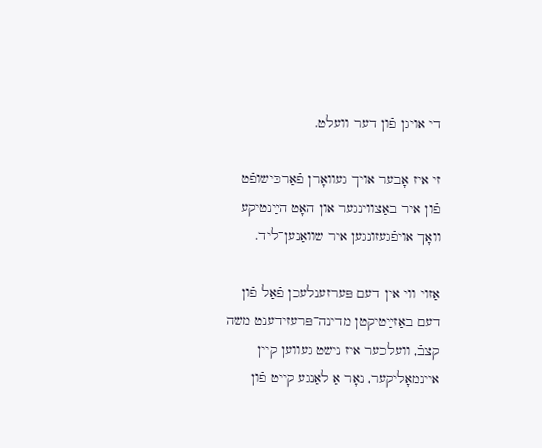די אויגן פֿון דער וועלט.

זי איז אָבער אויך געוואָרן פֿאַרכּישופֿט פֿון איר באַצווינגער און האָט הײַנטיקע וואָך אויפֿגעזונגען איר שוואַנען־ליד.

אַזוי ווי אין דעם פּערזענלעכן פֿאַל פֿון דעם באַזײַטיקטן מדינה־פּרעזידענט משה קצבֿ, וועלכער איז נישט געווען קיין איינמאָליקער, נאָר אַ לאַנגע קייט פֿון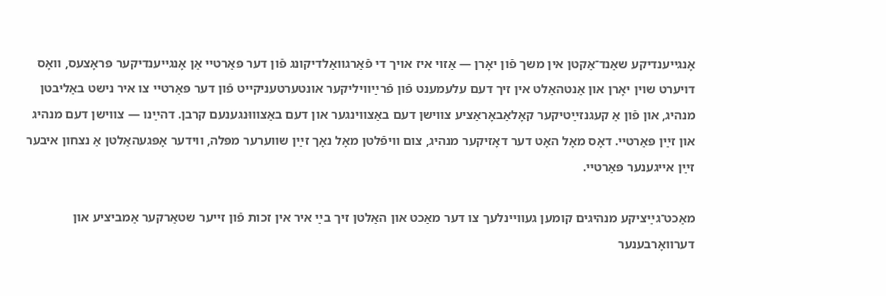אָנגייענדיקע שאַנד־אַקטן אין משך פֿון יאָרן — אַזוי איז אויך די פֿאַרגוואַלדיקונג פֿון דער פּאַרטיי אַן אָנגייענדיקער פּראָצעס, וואָס דויערט שוין יאָרן און אַנטהאַלט אין זיך דעם עלעמענט פֿון פֿרײַוויליקער אונטערטעניקייט פֿון דער פּאַרטיי צו איר נישט באַליבטן מנהיג, און פֿון אַ קעגנזײַטיקער קאָלאַבאָראַציע צווישן דעם באַצווינגער און דעם באַצוווּנגענעם קרבן. דהײַנו — צווישן דעם מנהיג און זײַן פּאַרטיי. דאָס מאָל האָט דער דאָזיקער מנהיג, צום וויפֿלטן מאָל נאָך זײַן שווערער מפּלה, ווידער אָפּגעהאַלטן אַ נצחון איבער זײַן אייגענער פּאַרטיי.

מאַכט־גײַציקע מנהיגים קומען געוויינלעך צו דער מאַכט און האַלטן זיך בײַ איר אין זכות פֿון זייער שטאַרקער אַמביציע און דערוואָרבענער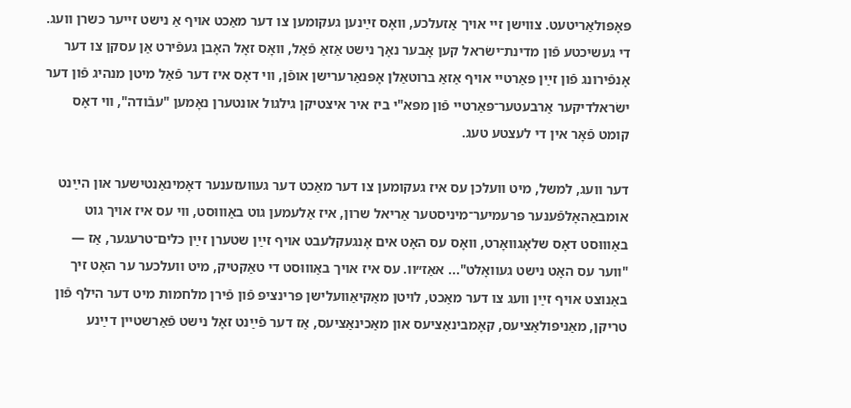פּאָפּולאַריטעט. צווישן זיי אויך אַזעלכע, וואָס זײַנען געקומען צו דער מאַכט אויף אַ נישט זייער כּשרן וועג. די געשיכטע פֿון מדינת־ישׂראל קען אָבער נאָך נישט אַזאַ פֿאַל, וואָס זאָל האָבן געפֿירט אַן עסקן צו דער אָנפֿירונג פֿון זײַן פּאַרטיי אויף אַזאַ ברוטאַלן אָפּנאַרערישן אופֿן, ווי דאָס איז דער פֿאַל מיטן מנהיג פֿון דער ישׂראלדיקער אַרבעטער־פּאַרטיי פֿון מפּא"י ביז איר איצטיקן גילגול אונטערן נאָמען "עבֿודה", ווי דאָס קומט פֿאָר אין די לעצטע טעג.

דער וועג, למשל, מיט וועלכן עס איז געקומען צו דער מאַכט דער געוועזענער דאָמינאַנטישער און הײַנט אומבאַהאָלפֿענער פּרעמיער־מיניסטער אַריאל שרון, איז אַלעמען גוט באַוווּסט, ווי עס איז אויך גוט באַוווּסט דאָס שלאָגוואָרט, וואָס עס האָט אים אָנגעקלעבט אויף זײַן שטערן זײַן כּלים־טרעגער, אַז — "ווער עס האָט נישט געוואָלט"... אאַז״וו. עס איז אויך באַוווּסט די טאַקטיק, מיט וועלכער ער האָט זיך באַנוצט אויף זײַן וועג צו דער מאַכט, לויטן מאַקיאַוועלישן פּרינציפּ פֿון פֿירן מלחמות מיט דער הילף פֿון טריקן, מאַניפּולאַציעס, קאָמבינאַציעס און מאַכינאַציעס, אַז דער פֿײַנט זאָל נישט פֿאַרשטיין דײַנע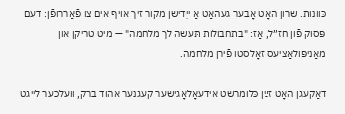כּוונות. שרון האָט אָבער געהאַט אַ ייִדישן מקור זיך אויף אים צו פֿאַררופֿן: דעם פּסוק פֿון חז״ל, אַז: "בתחבולות תּעשה לך מלחמה" — מיט טריקן און מאַניפּולאַציעס זאָלסטו פֿירן מלחמה.

דאַקעגן האָט זײַן כּלומרשט אידעאָלאָגישער קעגנער אהוד ברק, וועלכער לייגט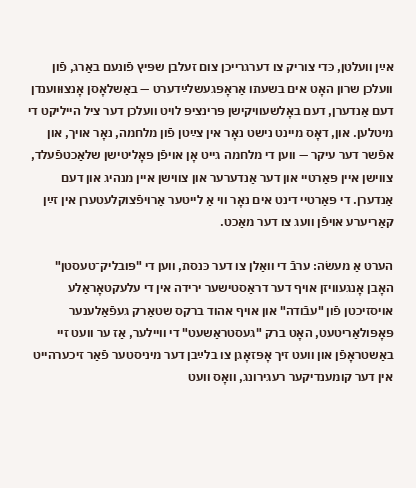אײַן וועלטן, כּדי צוריק צו דערגרייכן צום זעלבן שפּיץ פֿונעם באַרג, פֿון וועלכן שרון האָט אים בשעתו אַראָפּגעשלײַדערט — באַשלאָסן אָנצוּווענדן דעם אַנדערן, דעם באָלשעוויקישן פּרינציפּ לויט וועלכן דער ציל הייליקט די מיטלען. און, דאָס מיינט נישט נאָר אין צײַטן פֿון מלחמה, נאָר אויך, און אפֿשר דער עיקר — ווען די מלחמה גייט אָן אויפֿן פּאָליטישן שלאַכטפֿעלד, צווישן איין פּאַרטיי און דער אַנדערער און צווישן איין מנהיג און דעם אַנדערן. די פּאַרטיי דינט אים נאָר ווי אַ לייטער אַרויפֿצוקלעטערן אין זײַן קאַריערע אויפֿן וועג צו דער מאַכט.

הערט אַ מעשׂה: ערבֿ די וואַלן צו דער כּנסת, ווען די "פּובליק־טעסטן" האָבן אָנגעוויזן אויף דער דראַסטישער ירידה אין די עלעקטאָראַלע אויסזיכטן פֿון "עבֿודה" און אויף אהוד ברקס שטאַרק געפֿאַלענער פּאָפּולאַריטעט, האָט ברק "געסטראַשעט" די וויילער, אַז ער וועט זיי באַשטראָפֿן און וועט זיך אָפּזאָגן צו בלײַבן דער מיניסטער פֿאַר זיכערהייט אין דער קומענדיקער רעגירונג, וואָס וועט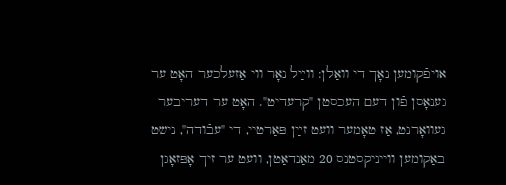אויפֿקומען נאָך די וואַלן: ווײַל נאָר ווי אַזעלכער האָט ער גענאָסן פֿון דעם העכסטן "קרעדיט". האָט ער דעריבער געוואָרנט, אַז טאָמער וועט זײַן פּאַרטיי, די "עבֿודה", נישט באַקומען ווייניקסטנס 20 מאַנדאַטן, וועט ער זיך אָפּזאָגן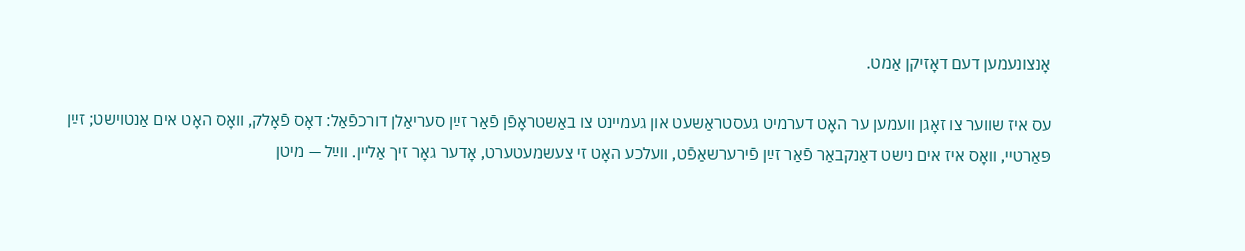אָנצונעמען דעם דאָזיקן אַמט.

עס איז שווער צו זאָגן וועמען ער האָט דערמיט געסטראַשעט און געמיינט צו באַשטראָפֿן פֿאַר זײַן סעריאַלן דורכפֿאַל: דאָס פֿאָלק, וואָס האָט אים אַנטוישט; זײַן פּאַרטיי, וואָס איז אים נישט דאַנקבאַר פֿאַר זײַן פֿירערשאַפֿט, וועלכע האָט זי צעשמעטערט, אָדער גאָר זיך אַליין. ווײַל — מיטן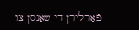פֿאַרלירן די שאַנסן צו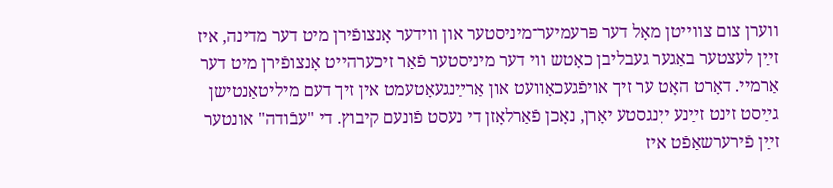ווערן צום צווייטן מאָל דער פּרעמיער־מיניסטער און ווידער אָנצופֿירן מיט דער מדינה, איז זײַן לעצטער באַגער געבליבן כאָטש ווי דער מיניסטער פֿאַר זיכערהייט אָנצופֿירן מיט דער אַרמיי. דאָרט האָט ער זיך אויפֿגעכאָוועט און אַרײַנגעאָטעמט אין זיך דעם מיליטאַנטישן גײַסט זינט זײַנע ייִנגסטע יאָרן, נאָכן פֿאַרלאָזן די נעסט פֿונעם קיבוץ. די "עבֿודה" אונטער זײַן פֿירערשאַפֿט איז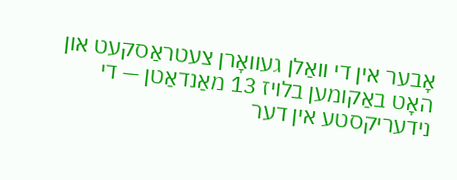אָבער אין די וואַלן געוואָרן צעטראַסקעט און האָט באַקומען בלויז 13 מאַנדאַטן — די נידעריקסטע אין דער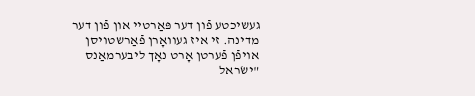געשיכטע פֿון דער פּאַרטיי און פֿון דער מדינה. זי איז געוואָרן פֿאַרשטויסן אויפֿן פֿערטן אָרט נאָך ליבערמאַנס "ישׂראל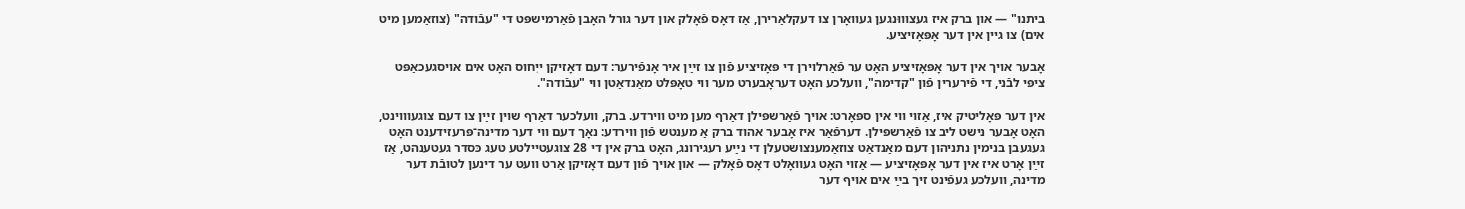ביתנו" — און ברק איז געצוווּנגען געוואָרן צו דעקלאַרירן, אַז דאָס פֿאָלק און דער גורל האָבן פֿאַרמישפּט די "עבֿודה" (צוזאַמען מיט אים) צו גיין אין דער אָפּאָזיציע.

אָבער אויך אין דער אָפּאָזיציע האָט ער פֿאַרלוירן די פּאָזיציע פֿון צו זײַן איר אָנפֿירער: דעם דאָזיקן ייִחוס האָט אים אויסגעכאַפּט ציפּי לבֿני, די פֿירערין פֿון "קדימה", וועלכע האָט דעראָבערט מער ווי טאָפּלט מאַנדאַטן ווי "עבֿודה".

אין דער פּאָליטיק איז, אַזוי ווי אין ספּאָרט: אויך פֿאַרשפּילן דאַרף מען מיט ווירדע. ברק, וועלכער דאַרף שוין זײַן צו דעם צוגעוווינט, האָט אָבער נישט ליב צו פֿאַרשפּילן. דערפֿאַר איז אָבער אהוד ברק אַ מענטש פֿון ווירדע: נאָך דעם ווי דער מדינה־פּרעזידענט האָט געגעבן בנימין נתניהון דעם מאַנדאַט צוזאַמענצושטעלן די נײַע רעגירונג, האָט ברק אין די 28 צוגעטיילטע טעג כּסדר געטענהט, אַז זײַן אָרט איז אין דער אָפּאָזיציע — אַזוי האָט געוואָלט דאָס פֿאָלק — און אויך פֿון דעם דאָזיקן אַרט וועט ער דינען לטובֿת דער מדינה, וועלכע געפֿינט זיך בײַ אים אויף דער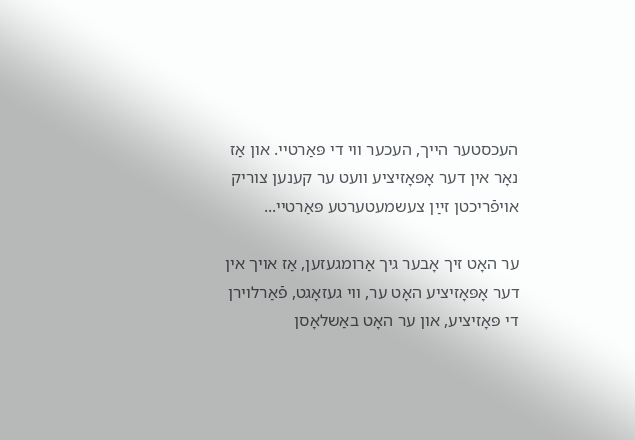העכסטער הייך, העכער ווי די פּאַרטיי. און אַז נאָר אין דער אָפּאָזיציע וועט ער קענען צוריק אויפֿריכטן זײַן צעשמעטערטע פּאַרטיי...

ער האָט זיך אָבער גיך אַרומגעזען, אַז אויך אין דער אָפּאָזיציע האָט ער, ווי געזאָגט, פֿאַרלוירן די פּאָזיציע, און ער האָט באַשלאָסן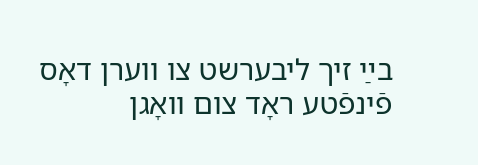בײַ זיך ליבערשט צו ווערן דאָס פֿינפֿטע ראָד צום וואָגן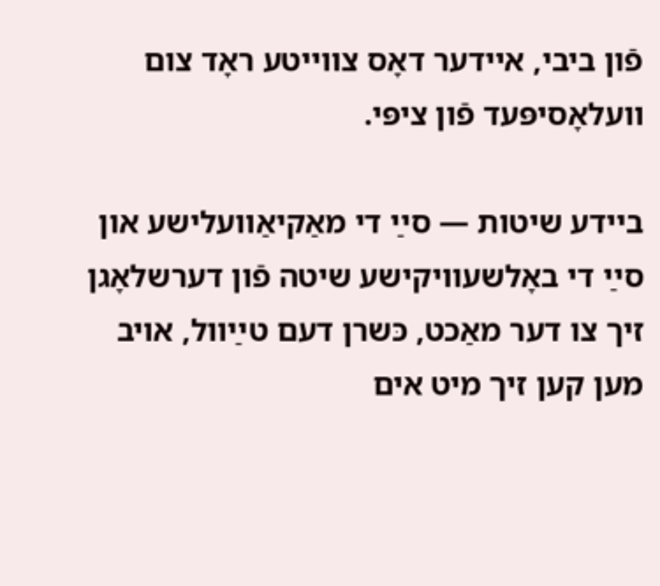פֿון ביבי, איידער דאָס צווייטע ראָד צום וועלאָסיפּעד פֿון ציפּי.

ביידע שיטות — סײַ די מאַקיאַוועלישע און סײַ די באָלשעוויקישע שיטה פֿון דערשלאָגן זיך צו דער מאַכט, כּשרן דעם טײַוול, אויב מען קען זיך מיט אים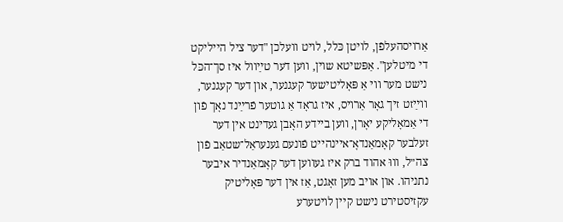אַרויסהעלפֿן, לויטן כּלל, לויט וועלכן "דער ציל הייליקט די מיטלען". אַפּשיטא שוין, ווען דער טײַוול איז סך־הכּל נישט מער ווי אַ פּאָליטישער קעגנער, און דער קעגנער, ווײַזט זיך גאָר אַרויס, איז גראָד אַ גוטער פֿרײַנד נאָך פֿון די אַמאָליקע יאָרן, ווען ביידע האָבן געדינט אין דער זעלבער קאָמאַנדאָ־איינהייט פֿונעם גענעראַל־שטאַב פֿון צה״ל, וווּ אהוד ברק איז געווען דער קאָמאַנדיר איבער נתניהו. און אויב מען זאָגט, אַז אין דער פּאָליטיק עקזיסטירט נישט קיין לויטערע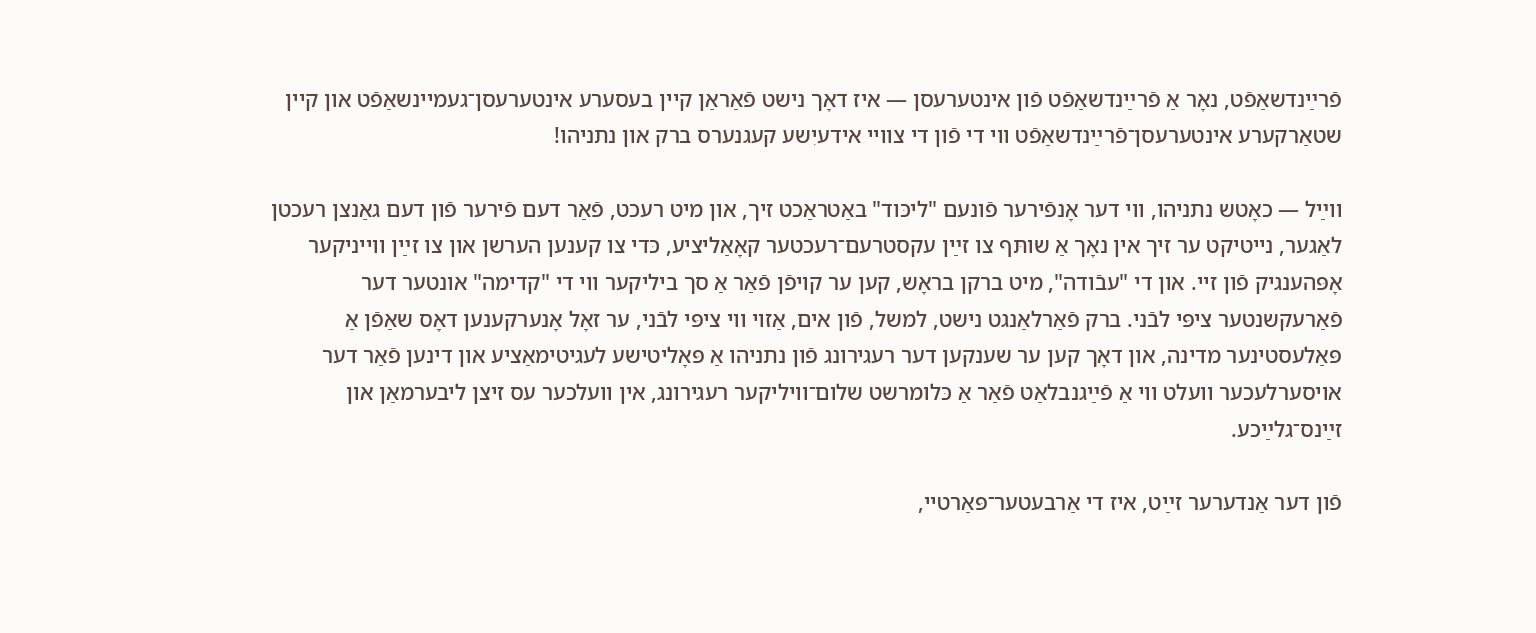פֿרײַנדשאַפֿט, נאָר אַ פֿרײַנדשאַפֿט פֿון אינטערעסן — איז דאָך נישט פֿאַראַן קיין בעסערע אינטערעסן־געמיינשאַפֿט און קיין שטאַרקערע אינטערעסן־פֿרײַנדשאַפֿט ווי די פֿון די צוויי אידעיִשע קעגנערס ברק און נתניהו!

ווײַל — כאָטש נתניהו, ווי דער אָנפֿירער פֿונעם "ליכּוד" באַטראַכט זיך, און מיט רעכט, פֿאַר דעם פֿירער פֿון דעם גאַנצן רעכטן לאַגער, נייטיקט ער זיך אין נאָך אַ שותּף צו זײַן עקסטרעם־רעכטער קאָאַליציע, כּדי צו קענען הערשן און צו זײַן ווייניקער אָפּהענגיק פֿון זיי. און די "עבֿודה", מיט ברקן בראָש, קען ער קויפֿן פֿאַר אַ סך ביליקער ווי די "קדימה" אונטער דער פֿאַרעקשנטער ציפּי לבֿני. ברק פֿאַרלאַנגט נישט, למשל, פֿון אים, אַזוי ווי ציפּי לבֿני, ער זאָל אָנערקענען דאָס שאַפֿן אַ פּאַלעסטינער מדינה, און דאָך קען ער שענקען דער רעגירונג פֿון נתניהו אַ פּאָליטישע לעגיטימאַציע און דינען פֿאַר דער אויסערלעכער וועלט ווי אַ פֿײַגנבלאַט פֿאַר אַ כּלומרשט שלום־וויליקער רעגירונג, אין וועלכער עס זיצן ליבערמאַן און זײַנס־גלײַכע.

פֿון דער אַנדערער זײַט, איז די אַרבעטער־פּאַרטיי,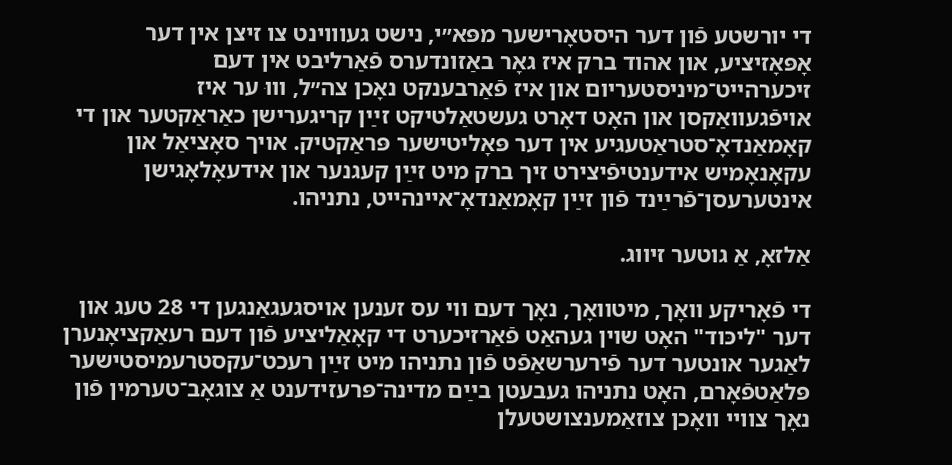די יורשטע פֿון דער היסטאָרישער מפּא״י, נישט געוווינט צו זיצן אין דער אָפּאָזיציע, און אהוד ברק איז גאָר באַזונדערס פֿאַרליבט אין דעם זיכערהייט־מיניסטעריום און איז פֿאַרבענקט נאָכן צה״ל, וווּ ער איז אויפֿגעוואַקסן און האָט דאָרט געשטאַלטיקט זײַן קריגערישן כאַראַקטער און די קאָמאַנדאָ־סטראַטעגיע אין דער פּאָליטישער פּראַקטיק. אויך סאָציאַל און עקאָנאָמיש אידענטיפֿיצירט זיך ברק מיט זײַן קעגנער און אידעאָלאָגישן אינטערעסן־פֿרײַנד פֿון זײַן קאָמאַנדאָ־איינהייט, נתניהו.

אַלזאָ, אַ גוטער זיווג.

די פֿאָריקע וואָך, מיטוואָך, נאָך דעם ווי עס זענען אויסגעגאַנגען די 28 טעג און דער "ליכּוד" האָט שוין געהאַט פֿאַרזיכערט די קאָאַליציע פֿון דעם רעאַקציאָנערן לאַגער אונטער דער פֿירערשאַפֿט פֿון נתניהו מיט זײַן רעכט־עקסטרעמיסטישער פּלאַטפֿאָרם, האָט נתניהו געבעטן בײַם מדינה־פּרעזידענט אַ צוגאָב־טערמין פֿון נאָך צוויי וואָכן צוזאַמענצושטעלן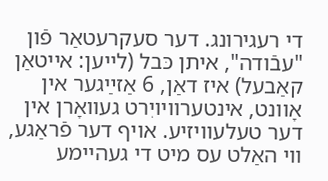די רעגירונג. דער סעקרעטאַר פֿון "עבֿודה", איתן כּבל (לייען: אייטאַן קאַבעל) איז דאַן, 6 אַזײַגער אין אָוונט, אינטערוויויִרט געוואָרן אין דער טעלעוויזיע. אויף דער פֿראַגע, ווי האַלט עס מיט די געהיימע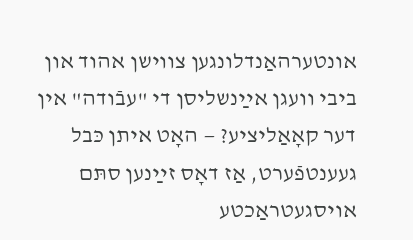אונטערהאַנדלונגען צווישן אהוד און ביבי וועגן אײַנשליסן די "עבֿודה" אין דער קאָאַליציע? — האָט איתן כּבל געענטפֿערט, אַז דאָס זײַנען סתּם אויסגעטראַכטע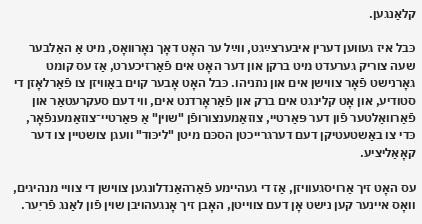קלאַנגען.

כּבל איז געווען דערין איבערצײַגט, ווײַל ער האָט דאָך נאָרוואָס, מיט אַ האַלבער שעה צוריק גערעדט מיט ברקן און דער האָט אים פֿאַרזיכערט, אַז עס קומט גאָרנישט פֿאָר צווישן אים און נתניהו. כּבל האָט אָבער קוים באַוויזן צו פֿאַרלאָזן די סטודיע, און אָט קלינגט אים ברק און פֿאַראָרדנט אים, ווי דעם סעקרעטאַר און פֿאַרוואַלטער פֿון דער פּאַרטיי, צוזאַמענצורופֿן "שוין" אַ פּאַרטיי־צוזאַמענפֿאָר, כּדי צו באַשטעטיקן דעם דערגרייכטן הסכּם מיטן "ליכּוד" וועגן צושטיין צו דער קאָאַליציע.

עס האָט זיך אַרויסגעוויזן, אַז די געהיימע פֿאַרהאַנדלונגען צווישן די צוויי מנהיגים, וואָס איינער קען נישט אָן דעם צווייטן, האָבן זיך אָנגעהויבן שוין פֿון לאַנג פֿריִער.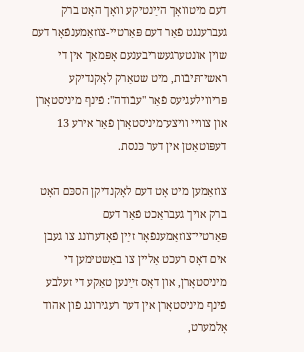דעם מיטוואָך הײַנטיקע וואָך האָט ברק געברענגט פֿאַר דעם פּאַרטיי-צוזאַמענפֿאָר דעם שוין אונטערגעשריבענעם אָפּמאַך אין די ראשי־תּיבֿות, מיט שטאַרק לאָקנדיקע פּריווילעגיעס פֿאַר "עבֿודה": פֿינף מיניסטאָרן און צוויי וויצע־מיניסטאָרן פֿאַר אירע 13 דעפּוטאַטן אין דער כּנסת.

צוזאַמען מיט אָט דעם לאָקנדיקן הסכּם האָט ברק אויך געבראַכט פֿאַר דעם פּאַרטיי־צוזאַמענפֿאָר זײַן פֿאָדערונג צו געבן אים דאָס רעכט אַליין צו באַשטימען די מיניסטאָרן, און דאָס זײַנען טאַקע די זעלבע פֿינף מיניסטאָרן אין דער רעגירונג פֿון אהוד אָלמערט,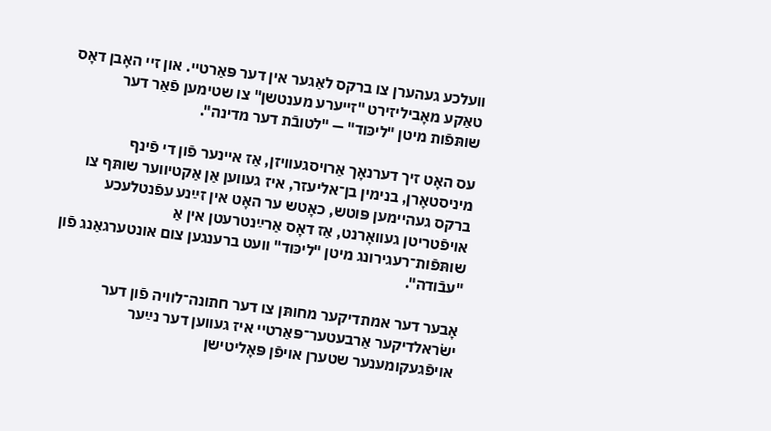וועלכע געהערן צו ברקס לאַגער אין דער פּאַרטיי. און זיי האָבן דאָס טאַקע מאָביליזירט "זייערע מענטשן" צו שטימען פֿאַר דער שותּפֿות מיטן "ליכּוד" — "לטובֿת דער מדינה".

עס האָט זיך דערנאָך אַרויסגעוויזן, אַז איינער פֿון די פֿינף מיניסטאָרן, בנימין בן־אליעזר, איז געווען אַן אַקטיווער שותּף צו ברקס געהיימען פּוטש, כאָטש ער האָט אין זײַנע עפֿנטלעכע אויפֿטריטן געוואָרנט, אַז דאָס אַרײַנטרעטן אין אַ שותּפֿות־רעגירונג מיטן "ליכּוד" וועט ברענגען צום אונטערגאַנג פֿון "עבֿודה".

אָבער דער אמתדיקער מחותּן צו דער חתונה־לוויה פֿון דער ישׂראלדיקער אַרבעטער־פּאַרטיי איז געווען דער נײַער אויפֿגעקומענער שטערן אויפֿן פּאָליטישן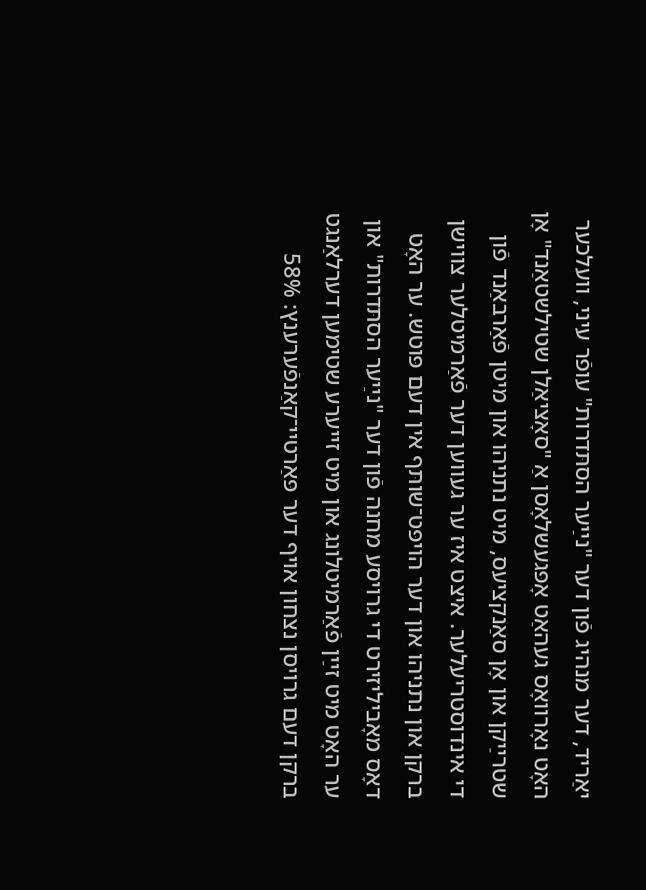יאַריד, דער מנהיג פֿון דער "נײַער הסתּדרות" עופֿר עיני, וועלכער האָט נאָרוואָס געהאַט אָפּגעשלאָסן אַ "סאָציאַלן שטילשטאַנד" אָן שטרײַקן און אָן סאַנקציעס, מיט נתניהו און מיטן פֿאַרבאַנד פֿון די אינדוסטריעלער. איצט איז ער געווען דער פֿאַרמיטלער צווישן ברקן און נתניהו און דער הויפּט־שותּף אין דעם פּוטש. ער האָט דאָס מאָביליזירט די גרויסע מחנה פֿון דער "נײַער הסתּדרות" און ער האָט מיט זײַן פֿאַרמיטלונג און מיט זייערע שטימען דערלאַנגט ברקן דעם גרויסן נצחון אויף דער פּאַרטיי־קאַנפֿערענץ: 58%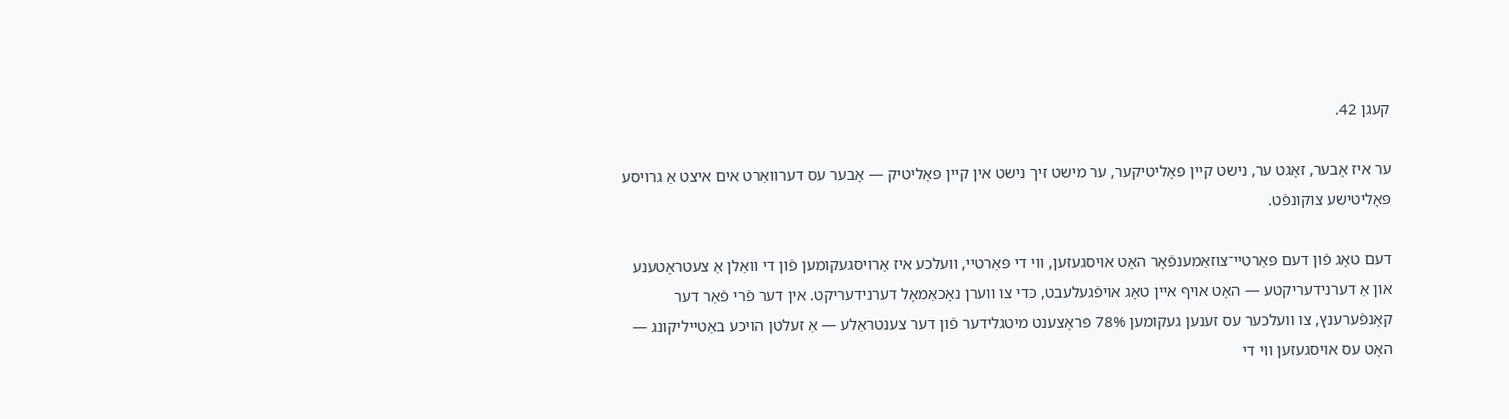קעגן 42.

ער איז אָבער, זאָגט ער, נישט קיין פּאָליטיקער, ער מישט זיך נישט אין קיין פּאָליטיק — אָבער עס דערוואַרט אים איצט אַ גרויסע פּאָליטישע צוקונפֿט.

דעם טאָג פֿון דעם פּאַרטיי־צוזאַמענפֿאָר האָט אויסגעזען, ווי די פּאַרטיי, וועלכע איז אַרויסגעקומען פֿון די וואַלן אַ צעטראָטענע און אַ דערנידעריקטע — האָט אויף איין טאָג אויפֿגעלעבט, כּדי צו ווערן נאָכאַמאָל דערנידעריקט. אין דער פֿרי פֿאַר דער קאָנפֿערענץ, צו וועלכער עס זענען געקומען 78% פּראָצענט מיטגלידער פֿון דער צענטראַלע — אַ זעלטן הויכע באַטייליקונג — האָט עס אויסגעזען ווי די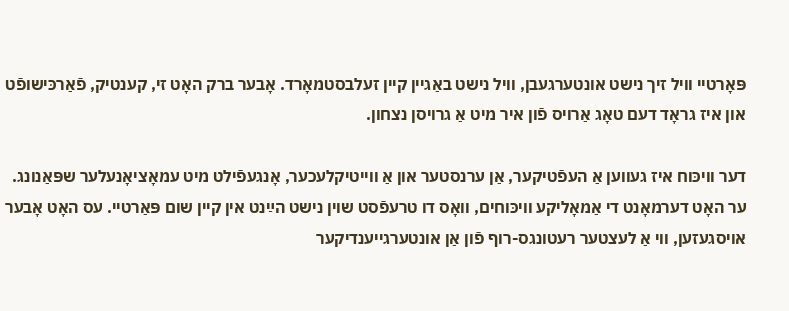פּאָרטיי וויל זיך נישט אונטערגעבן, וויל נישט באַגיין קיין זעלבסטמאָרד. אָבער ברק האָט זי, קענטיק, פֿאַרכּישופֿט און איז גראָד דעם טאָג אַרויס פֿון איר מיט אַ גרויסן נצחון.

דער וויכּוח איז געווען אַ העפֿטיקער, אַן ערנסטער און אַ ווייטיקלעכער, אָנגעפֿילט מיט עמאָציאָנעלער שפּאַנונג. ער האָט דערמאָנט די אַמאָליקע וויכּוחים, וואָס דו טרעפֿסט שוין נישט הײַנט אין קיין שום פּאַרטיי. עס האָט אָבער אויסגעזען, ווי אַ לעצטער רעטונגס-רוף פֿון אַן אונטערגייענדיקער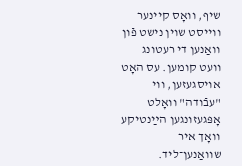שיף, וואָס קיינער ווייסט שוין נישט פֿון וואַנען די רעטונג וועט קומען. עס האָט אויסגעזען, ווי "עבֿודה" וואָלט אָפּגעזונגען הײַנטיקע וואָך איר שוואַנען־ליד.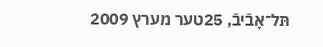תּל־אָבֿיבֿ, 25טער מערץ 2009